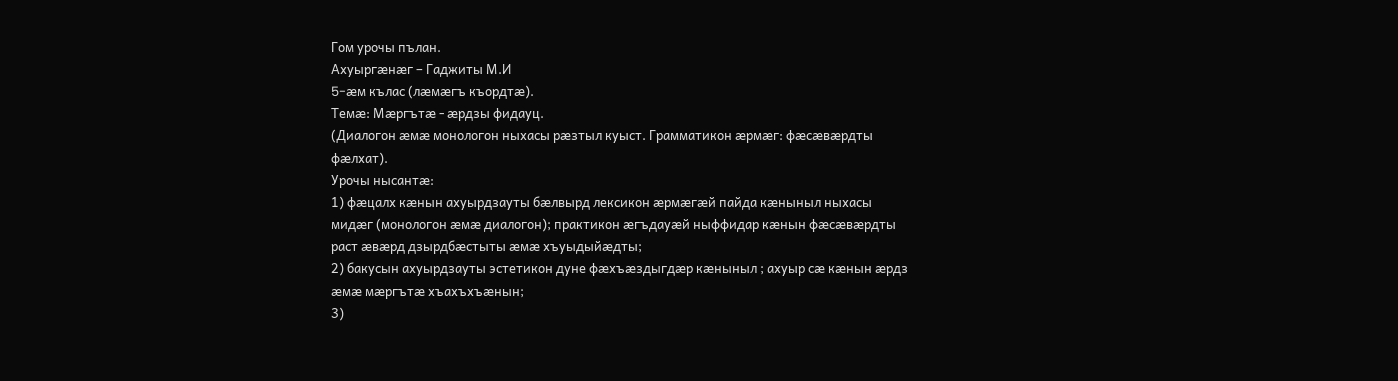Гом урочы пълан.
Ахуыргæнæг – Гаджиты М.И
5-æм кълас (лæмæгъ къордтæ).
Темæ: Мæргътæ - æрдзы фидауц.
(Диалогон æмæ монологон ныхасы рæзтыл куыст. Грамматикон æрмæг: фæсæвæрдты фæлхат).
Урочы нысантæ:
1) фæцалх кæнын ахуырдзауты бæлвырд лексикон æрмæгæй пайда кæныныл ныхасы мидæг (монологон æмæ диалогон); практикон æгъдауæй ныффидар кæнын фæсæвæрдты раст æвæрд дзырдбæстыты æмæ хъуыдыйæдты;
2) бакусын ахуырдзауты эстетикон дуне фæхъæздыгдæр кæныныл ; ахуыр сæ кæнын æрдз æмæ мæргътæ хъахъхъæнын;
3)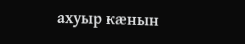ахуыр кæнын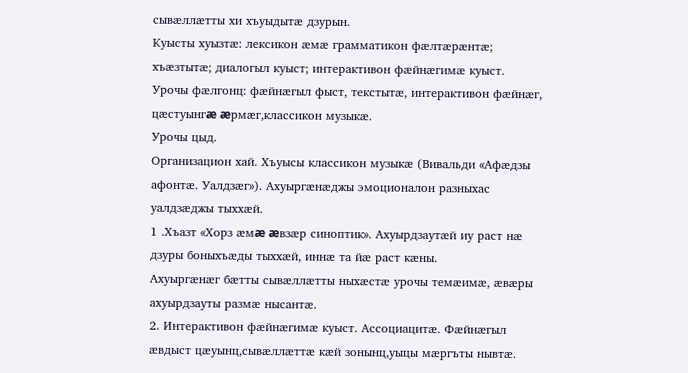сывæллæтты хи хъуыдытæ дзурын.
Куысты хуызтæ: лексикон æмæ грамматикон фæлтæрæнтæ; хъæзтытæ; диалогыл куыст; интерактивон фæйнæгимæ куыст.
Урочы фæлгонц: фæйнæгыл фыст, текстытæ, интерактивон фæйнæг, цæстуынгæ æрмæг,классикон музыкæ.
Урочы цыд.
Организацион хай. Хъуысы классикон музыкæ (Вивальди «Афæдзы афонтæ. Уалдзæг»). Ахуыргæнæджы эмоционалон разныхас уалдзæджы тыххæй.
1 .Хъазт «Хорз æмæ æвзæр синоптик». Ахуырдзаутæй иу раст нæ дзуры боныхъæды тыххæй, иннæ та йæ раст кæны.
Ахуыргæнæг бæтты сывæллæтты ныхæстæ урочы темæимæ, æвæры ахуырдзауты размæ нысантæ.
2. Интерактивон фæйнæгимæ куыст. Ассоциацитæ. Фæйнæгыл æвдыст цæуынц,сывæллæттæ кæй зонынц,уыцы мæргъты нывтæ.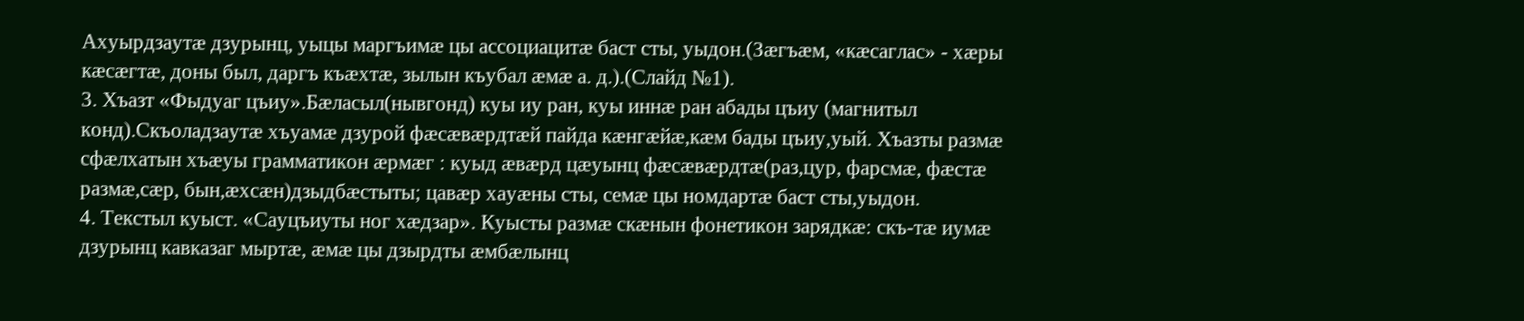Ахуырдзаутæ дзурынц, уыцы маргъимæ цы ассоциацитæ баст сты, уыдон.(Зæгъæм, «кæсаглас» - хæры кæсæгтæ, доны был, даргъ къæхтæ, зылын къубал æмæ а. д.).(Слайд №1).
3. Хъазт «Фыдуаг цъиу».Бæласыл(нывгонд) куы иу ран, куы иннæ ран абады цъиу (магнитыл конд).Скъоладзаутæ хъуамæ дзурой фæсæвæрдтæй пайда кæнгæйæ,кæм бады цъиу,уый. Хъазты размæ сфæлхатын хъæуы грамматикон æрмæг : куыд æвæрд цæуынц фæсæвæрдтæ(раз,цур, фарсмæ, фæстæ размæ,сæр, бын,æхсæн)дзыдбæстыты; цавæр хауæны сты, семæ цы номдартæ баст сты,уыдон.
4. Текстыл куыст. «Сауцъиуты ног хæдзар». Куысты размæ скæнын фонетикон зарядкæ: скъ-тæ иумæ дзурынц кавказаг мыртæ, æмæ цы дзырдты æмбæлынц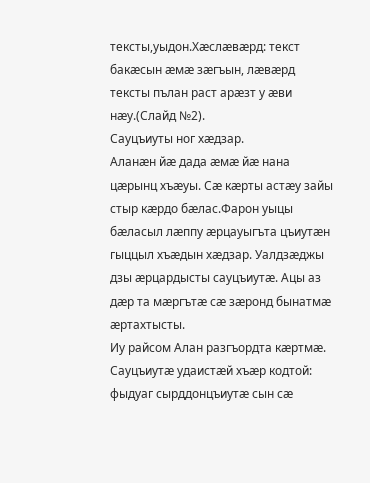тексты,уыдон.Хæслæвæрд: текст бакæсын æмæ зæгъын, лæвæрд тексты пълан раст арæзт у æви нæу.(Слайд №2).
Сауцъиуты ног хæдзар.
Аланæн йæ дада æмæ йæ нана цæрынц хъæуы. Сæ кæрты астæу зайы стыр кæрдо бæлас.Фарон уыцы бæласыл лæппу æрцауыгъта цъиутæн гыццыл хъæдын хæдзар. Уалдзæджы дзы æрцардысты сауцъиутæ. Ацы аз дæр та мæргътæ сæ зæронд бынатмæ æртахтысты.
Иу райсом Алан разгъордта кæртмæ. Сауцъиутæ удаистæй хъæр кодтой: фыдуаг сырддонцъиутæ сын сæ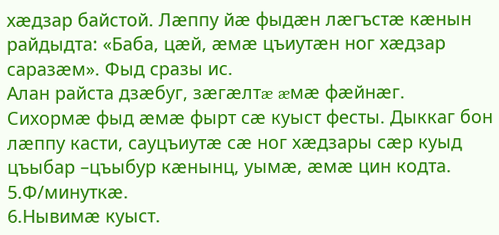хæдзар байстой. Лæппу йæ фыдæн лæгъстæ кæнын райдыдта: «Баба, цæй, æмæ цъиутæн ног хæдзар саразæм». Фыд сразы ис.
Алан райста дзæбуг, зæгæлтæ æмæ фæйнæг. Сихормæ фыд æмæ фырт сæ куыст фесты. Дыккаг бон лæппу касти, сауцъиутæ сæ ног хæдзары сæр куыд цъыбар –цъыбур кæнынц, уымæ, æмæ цин кодта.
5.Ф/минуткæ.
6.Нывимæ куыст.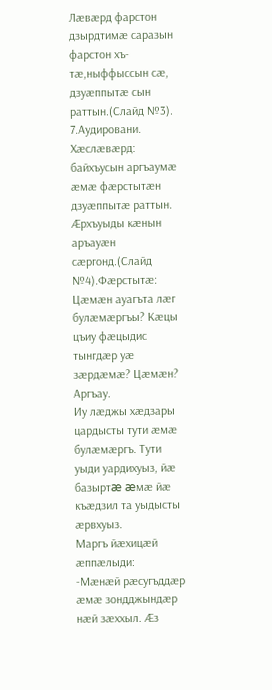Лæвæрд фарстон дзырдтимæ саразын фарстон хъ-тæ,ныффыссын сæ, дзуæппытæ сын раттын.(Слайд №3).
7.Аудировани. Хæслæвæрд: байхъусын аргъаумæ æмæ фæрстытæн дзуæппытæ раттын. Æрхъуыды кæнын аръауæн сæргонд.(Слайд №4).Фæрстытæ: Цæмæн ауагъта лæг булæмæргъы? Кæцы цъиу фæцыдис тынгдæр уæ зæрдæмæ? Цæмæн?
Аргъау.
Иу лæджы хæдзары цардысты тути æмæ булæмæргъ. Тути уыди уардихуыз, йæ базыртæ æмæ йæ къæдзил та уыдысты æрвхуыз.
Маргъ йæхицæй æппæлыди:
-Мæнæй рæсугъддæр æмæ зондджындæр нæй зæххыл. Æз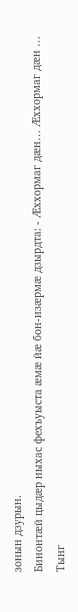зонын дзурын.
Бинонтæй цыдæр ныхас фехъуыста æмæ йæ бон-изæрмæ дзырдта: - Æххормаг дæн… Æххормаг дæн … Тынг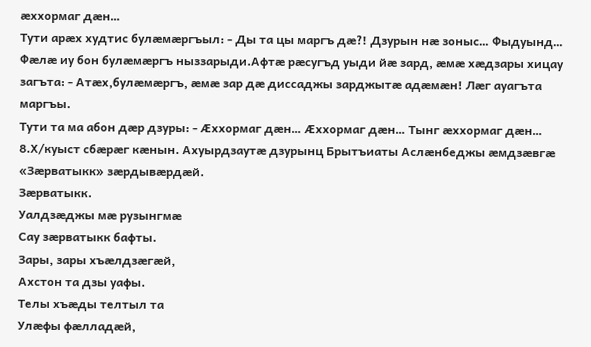æххормаг дæн…
Тути арæх худтис булæмæргъыл: - Ды та цы маргъ дæ?! Дзурын нæ зоныс… Фыдуынд…
Фæлæ иу бон булæмæргъ ныззарыди.Афтæ рæсугъд уыди йæ зард, æмæ хæдзары хицау загъта: - Атæх,булæмæргъ, æмæ зар дæ диссаджы зарджытæ адæмæн! Лæг ауагъта маргъы.
Тути та ма абон дæр дзуры: - Æххормаг дæн… Æххормаг дæн… Тынг æххормаг дæн…
8.Х/куыст сбæрæг кæнын. Ахуырдзаутæ дзурынц Брытъиаты Аслæнбеджы æмдзæвгæ «Зæрватыкк» зæрдывæрдæй.
Зæрватыкк.
Уалдзæджы мæ рузынгмæ
Сау зæрватыкк бафты.
Зары, зары хъæлдзæгæй,
Ахстон та дзы уафы.
Телы хъæды телтыл та
Улæфы фæлладæй,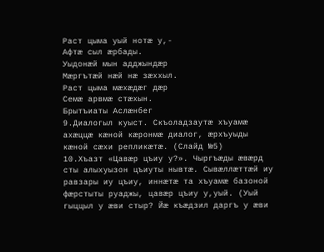Раст цыма уый нотæ у,-
Афтæ сыл æрбады.
Уыдонæй мын адджындæр
Мæргътæй нæй нæ зæххыл.
Раст цыма мæхæдæг дæр
Семæ арвмæ стæхын.
Брытъиаты Аслæнбег
9.Диалогыл куыст. Скъоладзаутæ хъуамæ ахæццæ кæной кæронмæ диалог, æрхъуыды кæной сæхи репликæтæ. (Слайд №5)
10.Хъазт «Цавæр цъиу у?». Чыргъæды æвæрд сты алыхуызон цъиуты нывтæ. Сывæллæттæй иу равзары иу цъиу, иннæтæ та хъуамæ базоной фæрстыты руаджы, цавæр цъиу у,уый. (Уый гыццыл у æви стыр? Йæ къæдзил даргъ у æви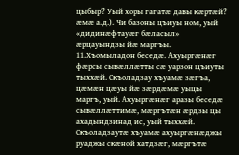цыбыр? Уый хоры гагатæ давы кæртæй? æмæ а.д.). Чи базоны цъиуы ном, уый «дидинæфтауæг бæласыл» æрцауындзы йæ маргъы.
11.Хъомыладон беседæ. Ахуыргæнæг фæрсы сывæллæтты сæ уарзон цъиуты тыххæй. Скъоладзау хъуамæ зæгъа, цæмæн цæуы йæ зæрдæмæ уыцы маргъ, уый. Ахуыргæнæг аразы беседæ сывæллæттимæ, мæргътæн æрдзы цы ахадындзинад ис, уый тыххæй. Скъоладзаутæ хъуамæ ахуыргæнæджы руаджы скæной хатдзæг, мæргътæ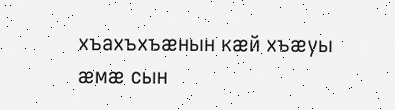хъахъхъæнын кæй хъæуы æмæ сын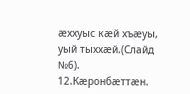æххуыс кæй хъæуы, уый тыххæй.(Слайд №6).
12.Кæронбæттæн.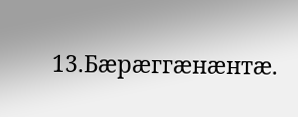13.Бæрæггæнæнтæ.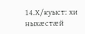14.Х/куыст: хи ныхæстæй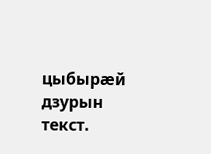цыбырæй дзурын текст.